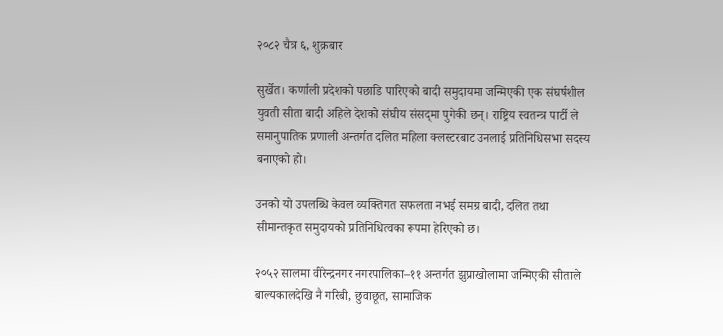२०८२ चैत्र ६, शुक्रबार

सुर्खेत। कर्णाली प्रदेशको पछाडि पारिएको बादी समुदायमा जन्मिएकी एक संघर्षशील युवती सीता बादी अहिले देशको संघीय संसद्‍मा पुगेकी छन्। राष्ट्रिय स्वतन्त्र पार्टी ले समानुपातिक प्रणाली अन्तर्गत दलित महिला क्लस्टरबाट उनलाई प्रतिनिधिसभा सदस्य बनाएको हो।

उनको यो उपलब्धि केवल व्यक्तिगत सफलता नभई समग्र बादी, दलित तथा सीमान्तकृत समुदायको प्रतिनिधित्वका रूपमा हेरिएको छ।

२०५२ सालमा वीरेन्द्रनगर नगरपालिका–११ अन्तर्गत झुप्राखोलामा जन्मिएकी सीताले बाल्यकालदेखि नै गरिबी, छुवाछूत, सामाजिक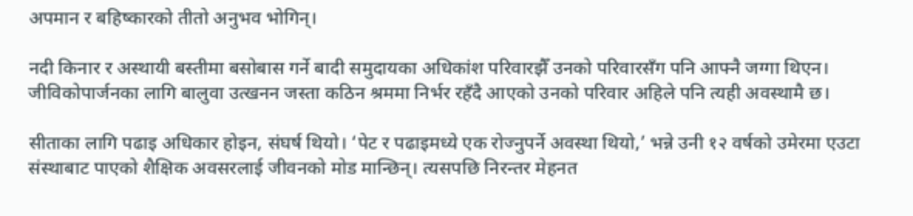अपमान र बहिष्कारको तीतो अनुभव भोगिन्।

नदी किनार र अस्थायी बस्तीमा बसोबास गर्ने बादी समुदायका अधिकांश परिवारझैँ उनको परिवारसँग पनि आफ्नै जग्गा थिएन। जीविकोपार्जनका लागि बालुवा उत्खनन जस्ता कठिन श्रममा निर्भर रहँदै आएको उनको परिवार अहिले पनि त्यही अवस्थामै छ।

सीताका लागि पढाइ अधिकार होइन, संघर्ष थियो। ‘पेट र पढाइमध्ये एक रोज्नुपर्ने अवस्था थियो,’ भन्ने उनी १२ वर्षको उमेरमा एउटा संस्थाबाट पाएको शैक्षिक अवसरलाई जीवनको मोड मान्छिन्। त्यसपछि निरन्तर मेहनत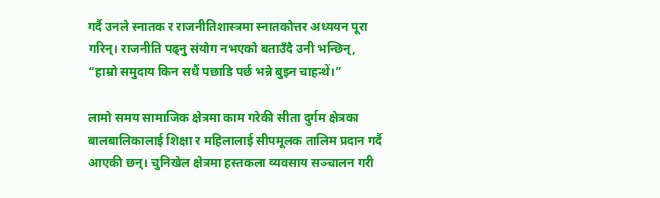गर्दै उनले स्नातक र राजनीतिशास्त्रमा स्नातकोत्तर अध्ययन पूरा गरिन्। राजनीति पढ्नु संयोग नभएको बताउँदै उनी भन्छिन्, “हाम्रो समुदाय किन सधैं पछाडि पर्छ भन्ने बुझ्न चाहन्थें।”

लामो समय सामाजिक क्षेत्रमा काम गरेकी सीता दुर्गम क्षेत्रका बालबालिकालाई शिक्षा र महिलालाई सीपमूलक तालिम प्रदान गर्दै आएकी छन्। चुनिखेल क्षेत्रमा हस्तकला व्यवसाय सञ्चालन गरी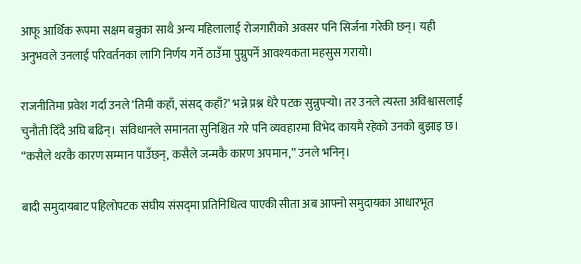आफू आर्थिक रूपमा सक्षम बन्नुका साथै अन्य महिलालाई रोजगारीको अवसर पनि सिर्जना गरेकी छन्। यही अनुभवले उनलाई परिवर्तनका लागि निर्णय गर्ने ठाउँमा पुग्नुपर्ने आवश्यकता महसुस गरायो।

राजनीतिमा प्रवेश गर्दा उनले ‘तिमी कहाँ, संसद् कहाँ?’ भन्ने प्रश्न धेरै पटक सुन्नुपर्‍यो। तर उनले त्यस्ता अविश्वासलाई चुनौती दिँदै अघि बढिन्। संविधानले समानता सुनिश्चित गरे पनि व्यवहारमा विभेद कायमै रहेको उनको बुझाइ छ। “कसैले थरकै कारण सम्मान पाउँछन्, कसैले जन्मकै कारण अपमान,” उनले भनिन्।

बादी समुदायबाट पहिलोपटक संघीय संसद्‍मा प्रतिनिधित्व पाएकी सीता अब आफ्नो समुदायका आधारभूत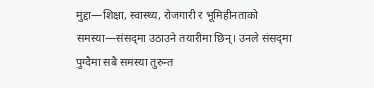मुद्दा—शिक्षा, स्वास्थ्य, रोजगारी र भूमिहीनताको समस्या—संसद्‍मा उठाउने तयारीमा छिन्। उनले संसद्‍मा पुग्दैमा सबै समस्या तुरुन्त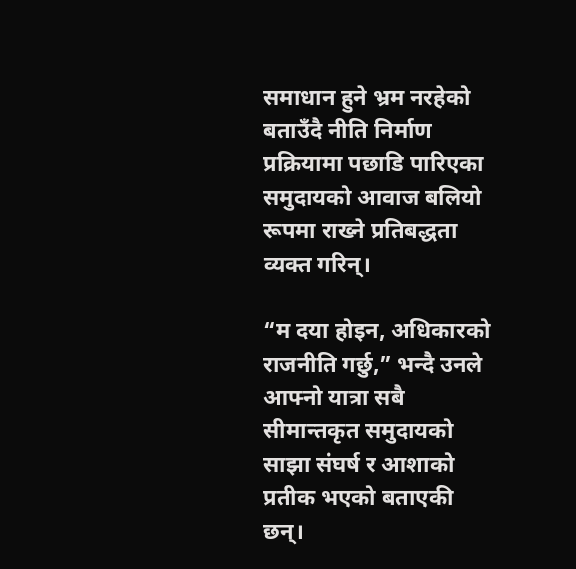समाधान हुने भ्रम नरहेको बताउँदै नीति निर्माण प्रक्रियामा पछाडि पारिएका समुदायको आवाज बलियो रूपमा राख्ने प्रतिबद्धता व्यक्त गरिन्।

“म दया होइन, अधिकारको राजनीति गर्छु,” भन्दै उनले आफ्नो यात्रा सबै सीमान्तकृत समुदायको साझा संघर्ष र आशाको प्रतीक भएको बताएकी छन्।